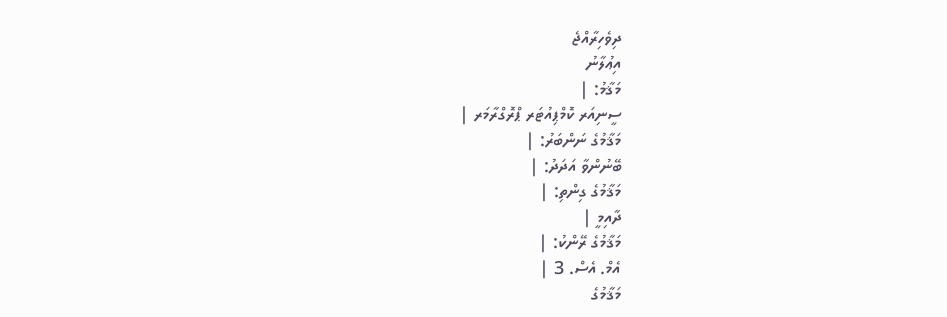ދިވެހިރާއްޖެ
އިޢުލާނު
މަޤާމު: |
ސީނިއަރ ކޮމްޕިއުޓަރ ޕްރޮގްރާމަރ |
މަޤާމުގެ ނަންބަރު: |
ބޭނުންވާ އަދަދު: |
މަޤާމުގެ ގިންތި: |
ދާއިމީ |
މަޤާމުގެ ރޭންކު: |
އެމް. އެސް. 3 |
މަޤާމުގެ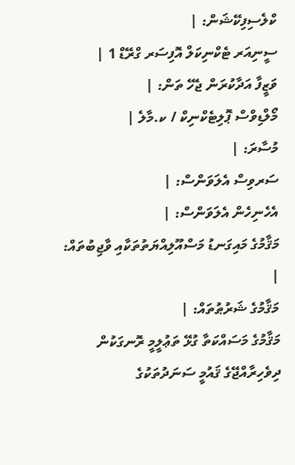ކްލެސިފިކޭޝަން: |
ސީނިއަރ ޓެކްނިކަލް އޮފިސަރ ގްރޭޑް 1 |
ވަޒީފާ އަދާކުރަން ޖެހޭ ތަން: |
މޯލްޑިވްސް ޕޮލިޓެކްނިކް / ކ.މާލެ |
މުސާރަ: |
ސަރވިސް އެލަވަންސް: |
އެހެނިހެން އެލަވަންސް: |
މަޤާމުގެ މައިގަނޑު މަސްއޫލިއްޔަތުތަކާއި ވާޖިބުތައް: |
މަޤާމުގެ ޝަރުޠުތައް: |
މަޤާމުގެ މަސައްކަތާ ގުޅޭ ތަޢުލީމީ ރޮނގަކުން ދިވެހިރާއްޖޭގެ ޤައުމީ ސަނަދުތަކުގެ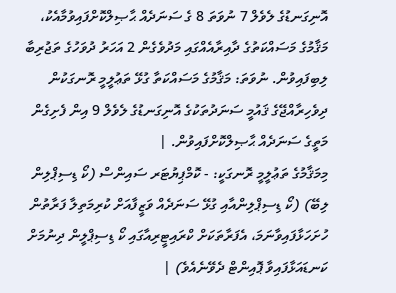އޮނިގަނޑުގެ ލެވެލް 7 ނުވަތަ 8 ގެ ސަނަދެއް ޙާޞިލްކޮށްފައިވުމާއެކު، މަޤާމުގެ މަސައްކަތުގެ ދާއިރާއެއްގައި މަދުވެގެން 2 އަހަރު ދުވަހުގެ ތަޖުރިބާ ލިބިފައިވުން. ނުވަތަ: މަޤާމުގެ މަސައްކަތާ ގުޅޭ ތަޢުލީމީ ރޮނގަކުން ދިވެހިރާއްޖޭގެ ޤައުމީ ސަނަދުތަކުގެ އޮނިގަނޑުގެ ލެވެލް 9 އިން ފެށިގެން މަތީގެ ސަނަދެއް ޙާޞިލްކޮށްފައިވުން. |
މިމަޤާމުގެ ތަޢުލީމީ ރޮނގަކީ: - ކޮމްޕިޔުޓަރ ސައިންސް (ކޯ ޑިސިޕްލިން ލިބޭ) (ކޯ ޑިސިޕްލިންއާއި ގުޅޭ ސަނަދެއް ވަޒީފާއަށް ކުރިމަތިލާ ފަރާތުން ހުށަހަޅާފައިވާނަމަ، އެފަރާތަކަށް ކްރައިޓީރިއާގައި ކޯ ޑިސިޕްލީން ދިނުމަށް ކަނޑައަޅާފައިވާ ޕޮއިންޓް ދެވޭނެއެވެ) |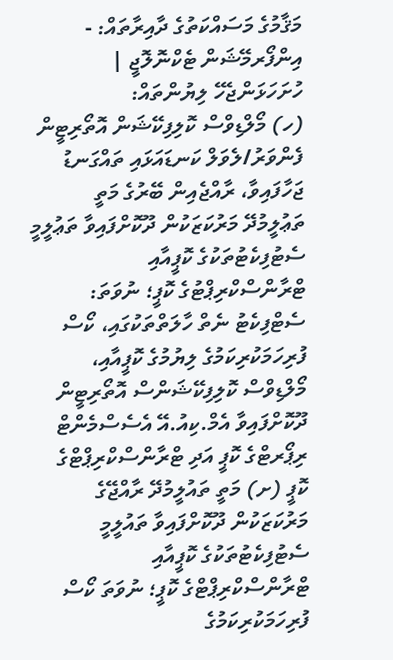މަޤާމުގެ މަސައްކަތުގެ ދާއިރާތައް: - އިންފޯރމޭޝަން ޓެކްނޮލޮޖީ |
ހުށަހަޅަންޖެހޭ ލިޔުންތައް:
(ހ) މޯލްޑިވްސް ކޮލިފިކޭޝަން އޮތޯރިޓީން ފެންވަރު/ލެވަލް ކަނޑައަޅައި ތައްގަނޑު ޖަހާފައިވާ، ރާއްޖެއިން ބޭރުގެ މަތީ ތަޢުލީމުދޭ މަރުކަޒަކުން ދޫކޮށްފައިވާ ތަޢުލީމީ ސެޓުފިކެޓުތަކުގެ ކޮޕީއާއި ޓްރާންސްކްރިޕްޓުގެ ކޮޕީ؛ ނުވަތަ: ސެޓްފިކެޓު ނެތް ހާލަތްތަކުގައި، ކޯސް ފުރިހަމަކުރިކަމުގެ ލިޔުމުގެ ކޮޕީއާއި، މޯލްޑިވްސް ކޮލިފިކޭޝަންސް އޮތޯރިޓީން ދޫކޮށްފައިވާ އެމް.ކިއު.އޭ އެސެސްމެންޓް ރިޕޯރޓްގެ ކޮޕީ އަދި ޓްރާންސްކްރިޕްޓްގެ ކޮޕީ (ށ) މަތީ ތައުލީމުދޭ ރާއްޖޭގެ މަރުކަޒަކުން ދޫކޮށްފައިވާ ތައުލީމީ ސެޓުފިކެޓުތަކުގެ ކޮޕީއާއި ޓްރާންސްކްރިޕްޓްގެ ކޮޕީ؛ ނުވަތަ ކޯސް ފުރިހަމަކުރިކަމުގެ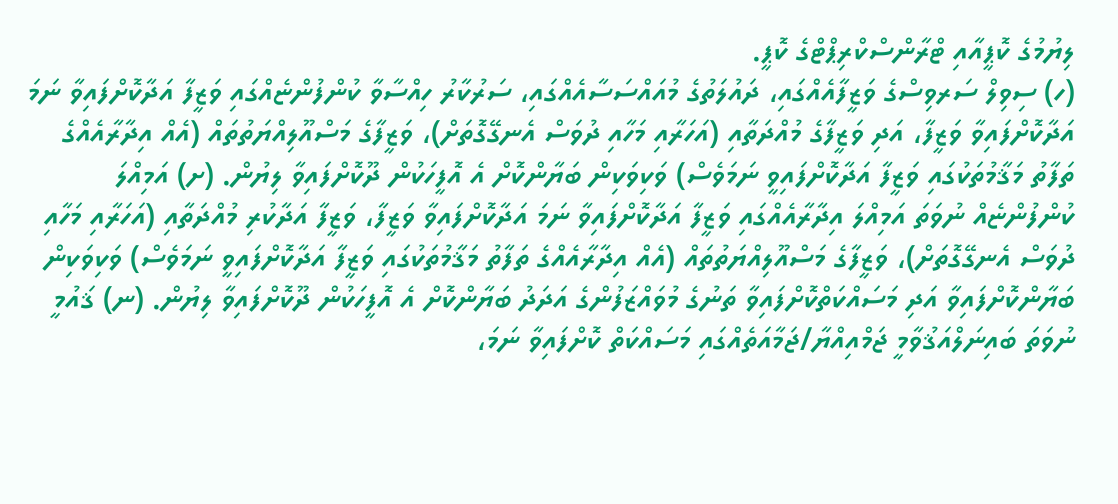ލިޔުމުގެ ކޮޕީއާއި ޓްރާންސްކްރިޕްޓްގެ ކޮޕީ.
(ހ) ސިވިލް ސަރވިސްގެ ވަޒީފާއެއްގައި، ދައުލަތުގެ މުއައްސަސާއެއްގައި، ސަރުކާރު ހިއްސާވާ ކުންފުންޏެއްގައި ވަޒީފާ އަދާކޮށްފައިވާ ނަމަ އަދާކޮށްފައިވާ ވަޒީފާ، އަދި ވަޒީފާގެ މުއްދަތާއި (އަހަރާއި މަހާއި ދުވަސް އެނގޭގޮތަށް)، ވަޒީފާގެ މަސްއޫލިއްޔަތުތައް (އެއް އިދާރާއެއްގެ ތަފާތު މަޤާމުތަކުގައި ވަޒީފާ އަދާކޮށްފައިވީ ނަމަވެސް) ވަކިވަކިން ބަޔާންކޮށް އެ އޮފީހަކުން ދޫކޮށްފައިވާ ލިޔުން. (ށ) އަމިއްލަ ކުންފުންޏެއް ނުވަތަ އަމިއްލަ އިދާރާއެއްގައި ވަޒީފާ އަދާކޮށްފައިވާ ނަމަ އަދާކޮށްފައިވާ ވަޒީފާ، ވަޒީފާ އަދާކުރި މުއްދަތާއި (އަހަރާއި މަހާއި ދުވަސް އެނގޭގޮތަށް)، ވަޒީފާގެ މަސްއޫލިއްޔަތުތައް (އެއް އިދާރާއެއްގެ ތަފާތު މަޤާމުތަކުގައި ވަޒީފާ އަދާކޮށްފައިވީ ނަމަވެސް) ވަކިވަކިން ބަޔާންކޮށްފައިވާ އަދި މަސައްކަތްކޮށްފައިވާ ތަނުގެ މުވައްޒަފުންގެ އަދަދު ބަޔާންކޮށް އެ އޮފީހަކުން ދޫކޮށްފައިވާ ލިޔުން. (ނ) ޤައުމީ ނުވަތަ ބައިނަލްއަޤުވާމީ ޖަމްއިއްޔާ/ޖަމާއަތެއްގައި މަސައްކަތް ކޮށްފައިވާ ނަމަ،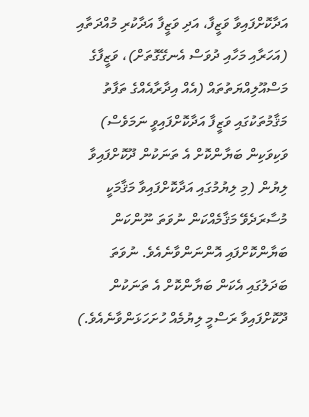އަދާކޮށްފައިވާ ވަޒީފާ، އަދި ވަޒީފާ އަދާކުރި މުއްދަތާއި (އަހަރާއި މަހާއި ދުވަސް އެނގޭގޮތަށް)، ވަޒީފާގެ މަސްއޫލިއްޔަތުތައް (އެއް އިދާރާއެއްގެ ތަފާތު މަޤާމުތަކުގައި ވަޒީފާ އަދާކޮށްފައިވީ ނަމަވެސް) ވަކިވަކިން ބަޔާންކޮށް އެ ތަނަކުން ދޫކޮށްފައިވާ ލިޔުން (މި ލިޔުމުގައި އަދާކޮށްފައިވާ މަޤާމަކީ މުސާރަދެވޭ މަޤާމެއްކަން ނުވަތަ ނޫންކަން ބަޔާންކޮށްފައި އޮންނަންވާނެއެވެ. ނުވަތަ ބަދަލުގައި އެކަން ބަޔާންކޮށް އެ ތަނަކުން ދޫކޮށްފައިވާ ރަސްމީ ލިޔުމެއް ހުށަހަޅަންވާނެއެވެ.)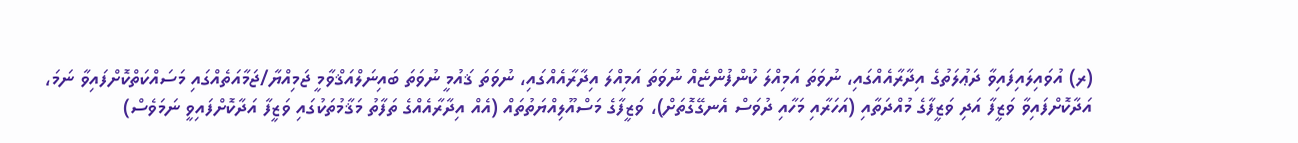(ރ) އުވައިލައިފައިވާ ދަޢުލަތުގެ އިދާރާއެއްގައި، ނުވަތަ އަމިއްލަ ކުންފުންޏެއް ނުވަތަ އަމިއްލަ އިދާރާއެއްގައި، ނުވަތަ ޤައުމީ ނުވަތަ ބައިނަލްއަޤްވާމީ ޖަމިއްޔާ/ޖަމާއަތެއްގައި މަސައްކަތްކޮށްފައިވާ ނަމަ، އަދާކޮށްފައިވާ ވަޒީފާ އަދި ވަޒީފާގެ މުއްދަތާއި (އަހަރާއި މަހާއި ދުވަސް އެނގޭގޮތަށް)، ވަޒީފާގެ މަސްއޫލިއްޔަތުތައް (އެއް އިދާރާއެއްގެ ތަފާތު މަޤާމުތަކުގައި ވަޒީފާ އަދާކޮށްފައިވީ ނަމަވެސް)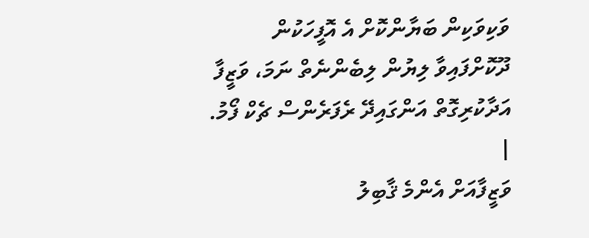ވަކިވަކިން ބަޔާންކޮށް އެ އޮފީހަކުން ދޫކޮށްފައިވާ ލިޔުން ލިބެންނެތް ނަމަ، ވަޒީފާ އަދާކުރިގޮތް އަންގައިދޭ ރެފަރެންސް ޗެކް ފޯމު. |
ވަޒީފާއަށް އެންމެ ޤާބިލު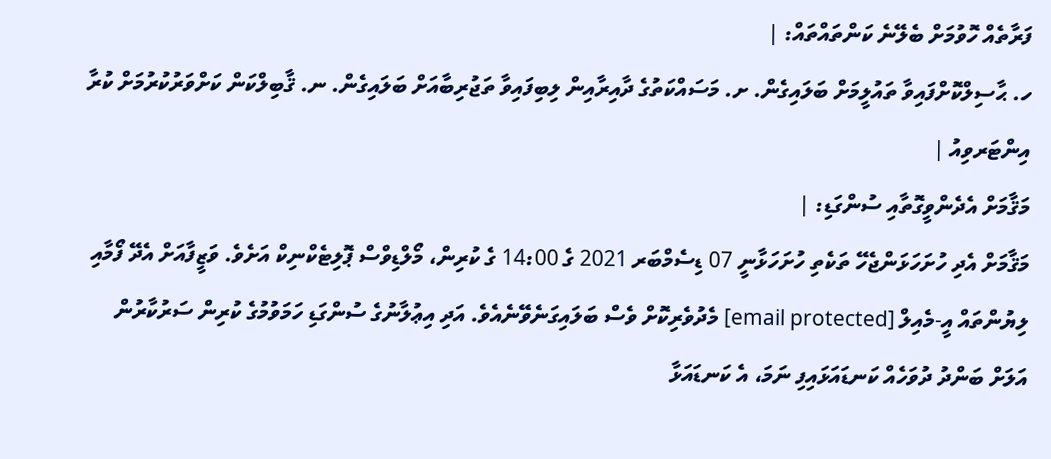ފަރާތެއް ހޮވުމަށް ބެލޭނެ ކަންތައްތައް: |
ހ. ޙާސިލްކޮށްފައިވާ ތައުލީމަށް ބަލައިގެން. ށ. މަސައްކަތުގެ ދާއިރާއިން ލިބިފައިވާ ތަޖުރިބާއަށް ބަލައިގެން. ނ. ޤާބިލްކަން ކަށްވަރުކުރުމަށް ކުރާ އިންޓަރވިއު |
މަޤާމަށް އެދެންވީގޮތާއި ސުންގަޑި: |
މަޤާމަށް އެދި ހުށަހަޅަންޖެހޭ ތަކެތި ހުށަހަޅާނީ 07 ޑިސެމްބަރ 2021 ގެ 14:00 ގެ ކުރިން، މޯލްޑިވްސް ޕޮލިޓެކްނިކް އަށެވެ. ވަޒީފާއަށް އެދޭ ފޯމާއި ލިޔުންތައް އީ-މެއިލް [email protected] މެދުވެރިކޮށް ވެސް ބަލައިގަނެވޭނެއެވެ. އަދި އިޢުލާނުގެ ސުންގަޑި ހަމަވުމުގެ ކުރިން ސަރުކާރުން އަލަށް ބަންދު ދުވަހެއް ކަނޑައަޅައިފި ނަމަ، އެ ކަނޑައަޅާ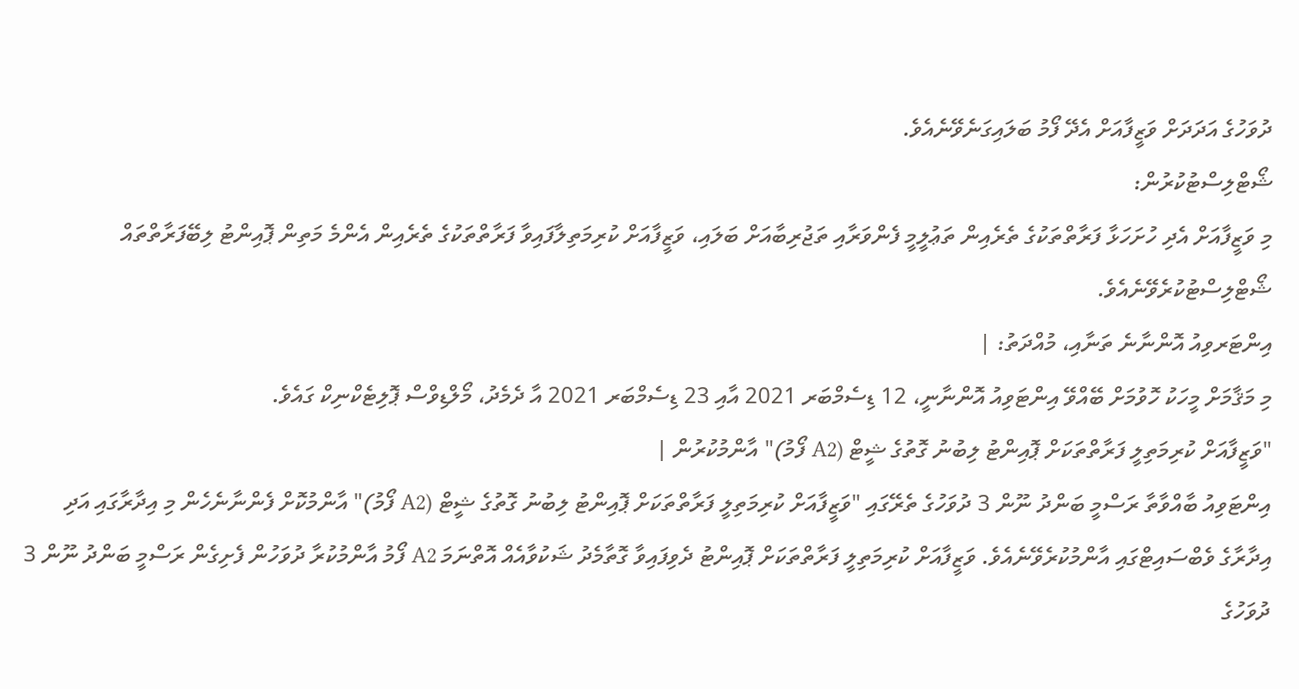ދުވަހުގެ އަދަދަށް ވަޒީފާއަށް އެދޭ ފޯމު ބަލައިގަނެވޭނެއެވެ.
ޝޯޓްލިސްޓުކުރުން:
މި ވަޒީފާއަށް އެދި ހުށަހަޅާ ފަރާތްތަކުގެ ތެރެއިން ތަޢުލީމީ ފެންވަރާއި ތަޖުރިބާއަށް ބަލައި، ވަޒީފާއަށް ކުރިމަތިލާފައިވާ ފަރާތްތަކުގެ ތެރެއިން އެންމެ މަތިން ޕޮއިންޓު ލިބޭފަރާތްތައް ޝޯޓްލިސްޓުކުރެވޭނެއެވެ.
އިންޓަރވިއު އޮންނާނެ ތަނާއި، މުއްދަތު: |
މި މަޤާމަށް މީހަކު ހޮވުމަށް ބޭއްވޭ އިންޓަވިއު އޮންނާނީ، 12 ޑިސެމްބަރ 2021 އާއި 23 ޑިސެމްބަރ 2021 އާ ދެމެދު، މޯލްޑިވްސް ޕޮލިޓެކްނިކް ގައެވެ.
"ވަޒީފާއަށް ކުރިމަތިލީ ފަރާތްތަކަށް ޕޮއިންޓު ލިބުނު ގޮތުގެ ޝީޓް (A2 ފޯމު)" އާންމުކުރުން |
އިންޓަވިއު ބާއްވާތާ ރަސްމީ ބަންދު ނޫން 3 ދުވަހުގެ ތެރޭގައި "ވަޒީފާއަށް ކުރިމަތިލީ ފަރާތްތަކަށް ޕޮއިންޓު ލިބުނު ގޮތުގެ ޝީޓް (A2 ފޯމު)" އާންމުކޮށް ފެންނާނެހެން މި އިދާރާގައި އަދި އިދާރާގެ ވެބްސައިޓްގައި އާންމުކުރެވޭނެއެވެ. ވަޒީފާއަށް ކުރިމަތިލީ ފަރާތްތަކަށް ޕޮއިންޓު ދެވިފައިވާ ގޮތާމެދު ޝަކުވާއެއް އޮތްނަމަ A2 ފޯމު އާންމުކުރާ ދުވަހުން ފެށިގެން ރަސްމީ ބަންދު ނޫން 3 ދުވަހުގެ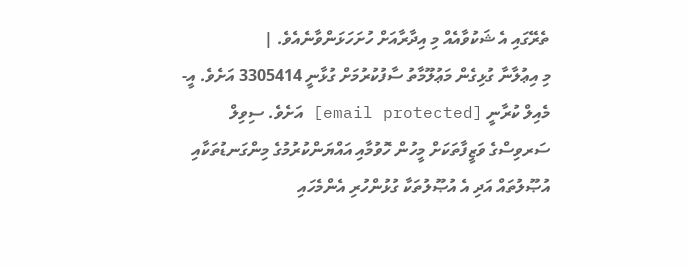ތެރޭގައި އެ ޝަކުވާއެއް މި އިދާރާއަށް ހުށަހަޅަންވާނެއެވެ. |
މި އިޢުލާނާ ގުޅިގެން މަޢުލޫމާތު ސާފުކުރުމަށް ގުޅާނީ 3305414 އަށެވެ. އީ-މެއިލް ކުރާނީ [email protected] އަށެވެ. ސިވިލް ސަރވިސްގެ ވަޒީފާތަކަށް މީހުން ހޮވުމާއި އައްޔަންކުރުމުގެ މިންގަނޑުތަކާއި އުޞޫލުތައް އަދި އެ އުޞޫލުތަކާ ގުޅުންހުރި އެންމެހައި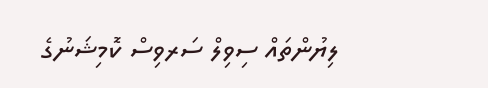ލިޔުންތައް ސިވިލް ސަރވިސް ކޮމިޝަނުގެ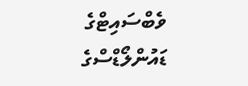ވެބްސައިޓްގެ ޑައުންލޯޑްސްގެ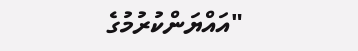"އައްޔަންކުރުމުގެ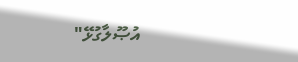އުޞޫލާގުޅޭ"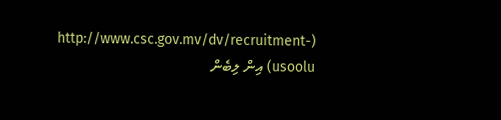(http://www.csc.gov.mv/dv/recruitment-usoolu) އިން ލިބެން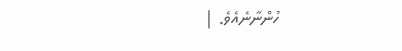ހުންނާނެއެވެ. |